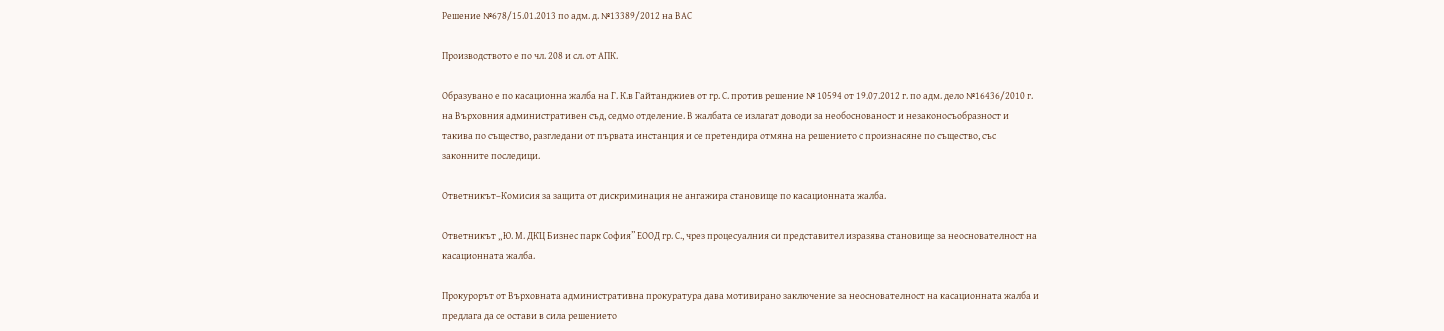Решение №678/15.01.2013 по адм. д. №13389/2012 на ВАС

Производството е по чл. 208 и сл. от АПК.

Образувано е по касационна жалба на Г. К.в Гайтанджиев от гр. С. против решение № 10594 от 19.07.2012 г. по адм. дело №16436/2010 г. на Върховния административен съд, седмо отделение. В жалбата се излагат доводи за необоснованост и незаконосъобразност и такива по същество, разгледани от първата инстанция и се претендира отмяна на решението с произнасяне по същество, със законните последици.

Ответникът–Комисия за защита от дискриминация не ангажира становище по касационната жалба.

Ответникът „Ю. М. ДКЦ Бизнес парк София” ЕООД гр. С., чрез процесуалния си представител изразява становище за неоснователност на касационната жалба.

Прокурорът от Върховната административна прокуратура дава мотивирано заключение за неоснователност на касационната жалба и предлага да се остави в сила решението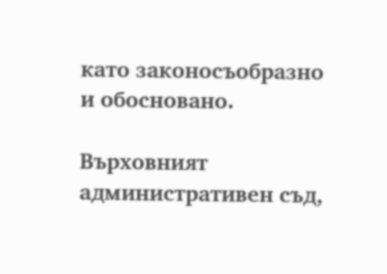като законосъобразно и обосновано.

Върховният административен съд,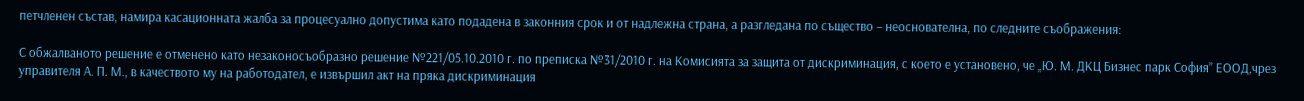петчленен състав, намира касационната жалба за процесуално допустима като подадена в законния срок и от надлежна страна, а разгледана по същество – неоснователна, по следните съображения:

С обжалваното решение е отменено като незаконосъобразно решение №221/05.10.2010 г. по преписка №31/2010 г. на Комисията за защита от дискриминация, с което е установено, че „Ю. М. ДКЦ Бизнес парк София” ЕООД,чрез управителя А. П. М., в качеството му на работодател, е извършил акт на пряка дискриминация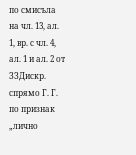по смисъла на чл. 13, ал. 1, вр. с чл. 4, ал. 1 и ал. 2 от ЗЗДискр. спрямо Г. Г. по признак „лично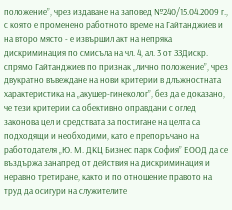положение”, чрез издаване на заповед №240/15.04.2009 г., с която е променено работното време на Гайтанджиев и на второ място - е извършил акт на непряка дискриминация по смисъла на чл. 4, ал. 3 от ЗЗДискр. спрямо Гайтанджиев по признак „лично положение”, чрез двукратно въвеждане на нови критерии в длъжностната характеристика на „акушер-гинеколог”, без да е доказано, че тези критерии са обективно оправдани с оглед законова цел и средствата за постигане на целта са подходящи и необходими, като е препоръчано на работодателя „Ю. М. ДКЦ Бизнес парк София” ЕООД да се въздържа занапред от действия на дискриминация и неравно третиране, както и по отношение правото на труд да осигури на служителите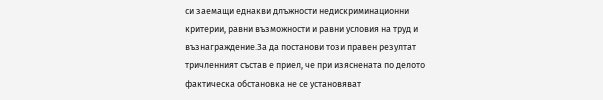си заемащи еднакви длъжности недискриминационни критерии, равни възможности и равни условия на труд и възнаграждение.За да постанови този правен резултат тричленният състав е приел, че при изяснената по делото фактическа обстановка не се установяват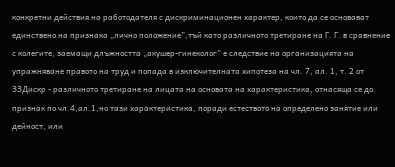конкретни действия на работодателя с дискриминационен характер, които да се основават единствено на признака „лично положение”,тъй като различното третиране на Г. Г. в сравнение с колегите, заемащи длъжността „акушер-гинеколог” е следствие на организацията на упражняване правото на труд и попада в изключителната хипотеза на чл. 7, ал. 1, т. 2 от ЗЗДискр - различното третиране на лицата на основата на характеристика, отнасяща се до признак по чл.4,ал.1,но тази характеристика, поради естеството на определено занятие или дейност, или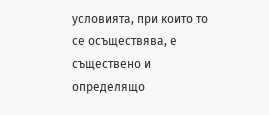условията, при които то се осъществява, е съществено и определящо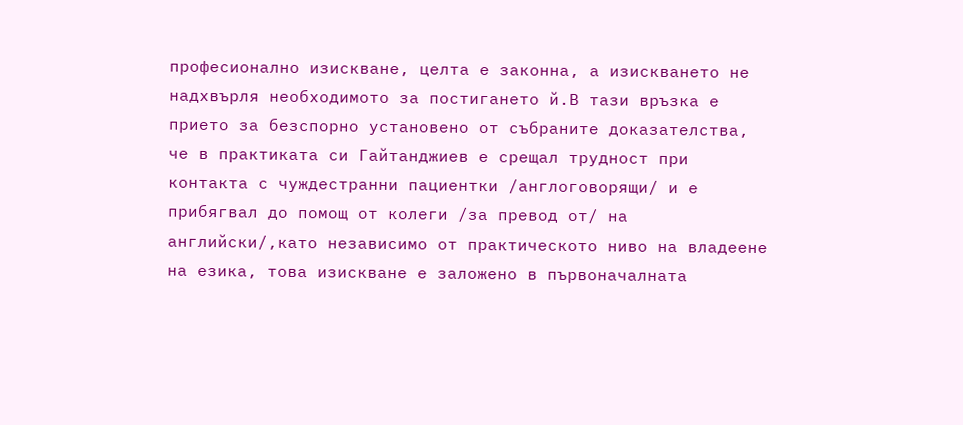професионално изискване, целта е законна, а изискването не надхвърля необходимото за постигането й.В тази връзка е прието за безспорно установено от събраните доказателства, че в практиката си Гайтанджиев е срещал трудност при контакта с чуждестранни пациентки /англоговорящи/ и е прибягвал до помощ от колеги /за превод от/ на английски/,като независимо от практическото ниво на владеене на езика, това изискване е заложено в първоначалната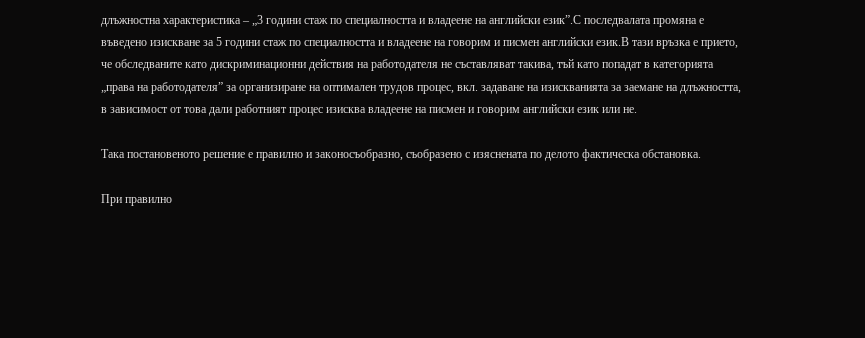длъжностна характеристика – „3 години стаж по специалността и владеене на английски език”.С последвалата промяна е въведено изискване за 5 години стаж по специалността и владеене на говорим и писмен английски език.В тази връзка е прието, че обследваните като дискриминационни действия на работодателя не съставляват такива, тъй като попадат в категорията „права на работодателя” за организиране на оптимален трудов процес, вкл. задаване на изискванията за заемане на длъжността, в зависимост от това дали работният процес изисква владеене на писмен и говорим английски език или не.

Така постановеното решение е правилно и законосъобразно, съобразено с изяснената по делото фактическа обстановка.

При правилно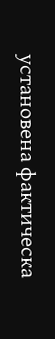установена фактическа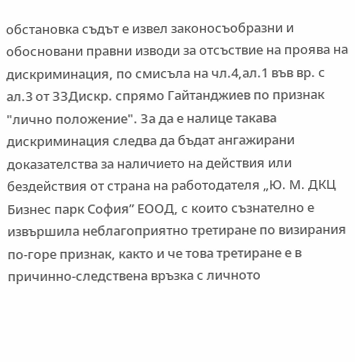обстановка съдът е извел законосъобразни и обосновани правни изводи за отсъствие на проява на дискриминация, по смисъла на чл.4,ал.1 във вр. с ал.3 от ЗЗДискр. спрямо Гайтанджиев по признак "лично положение". За да е налице такава дискриминация следва да бъдат ангажирани доказателства за наличието на действия или бездействия от страна на работодателя „Ю. М. ДКЦ Бизнес парк София” ЕООД, с които съзнателно е извършила неблагоприятно третиране по визирания по-горе признак, както и че това третиране е в причинно-следствена връзка с личното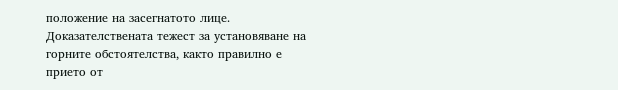положение на засегнатото лице. Доказателствената тежест за установяване на горните обстоятелства, както правилно е прието от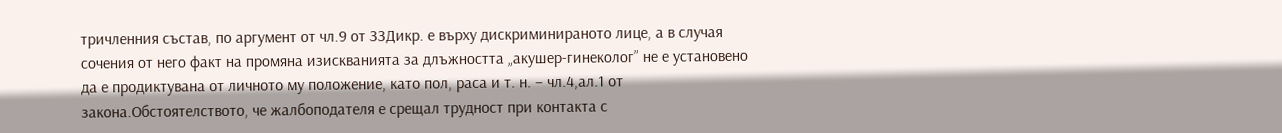тричленния състав, по аргумент от чл.9 от ЗЗДикр. е върху дискриминираното лице, а в случая сочения от него факт на промяна изискванията за длъжността „акушер-гинеколог” не е установено да е продиктувана от личното му положение, като пол, раса и т. н. – чл.4,ал.1 от закона.Обстоятелството, че жалбоподателя е срещал трудност при контакта с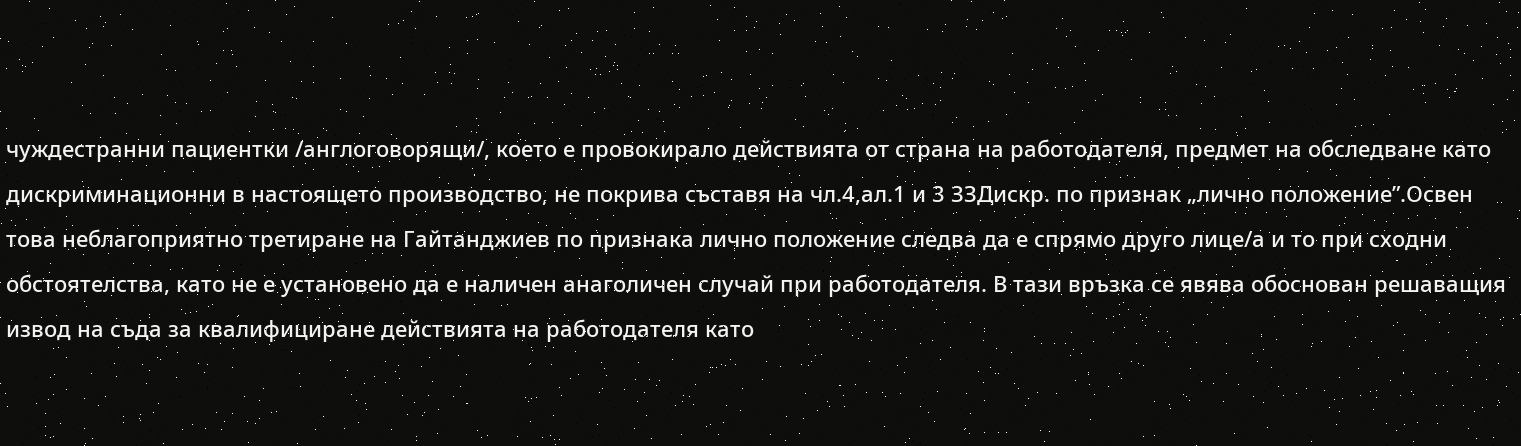чуждестранни пациентки /англоговорящи/, което е провокирало действията от страна на работодателя, предмет на обследване като дискриминационни в настоящето производство, не покрива съставя на чл.4,ал.1 и 3 ЗЗДискр. по признак „лично положение”.Освен това неблагоприятно третиране на Гайтанджиев по признака лично положение следва да е спрямо друго лице/а и то при сходни обстоятелства, като не е установено да е наличен анаголичен случай при работодателя. В тази връзка се явява обоснован решаващия извод на съда за квалифициране действията на работодателя като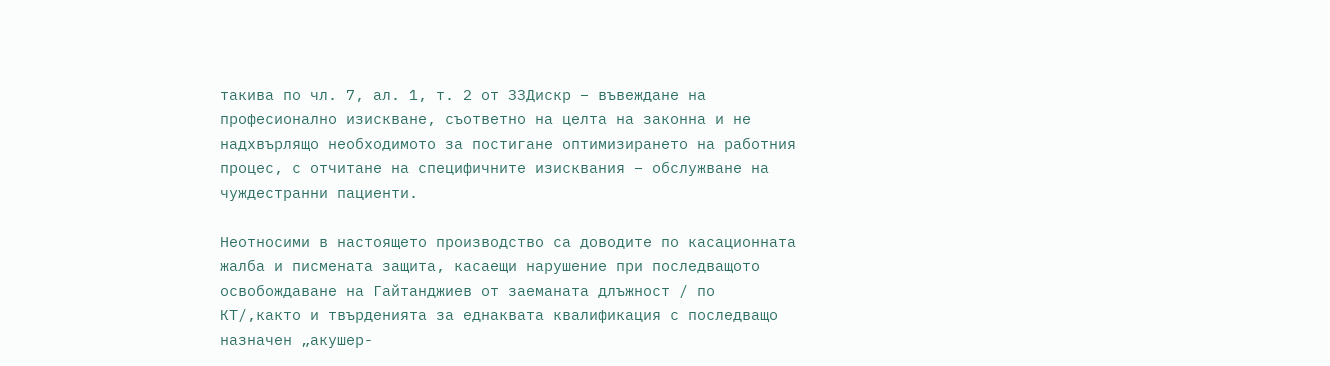такива по чл. 7, ал. 1, т. 2 от ЗЗДискр – въвеждане на професионално изискване, съответно на целта на законна и не надхвърлящо необходимото за постигане оптимизирането на работния процес, с отчитане на специфичните изисквания – обслужване на чуждестранни пациенти.

Неотносими в настоящето производство са доводите по касационната жалба и писмената защита, касаещи нарушение при последващото освобождаване на Гайтанджиев от заеманата длъжност / по КТ/,както и твърденията за еднаквата квалификация с последващо назначен „акушер-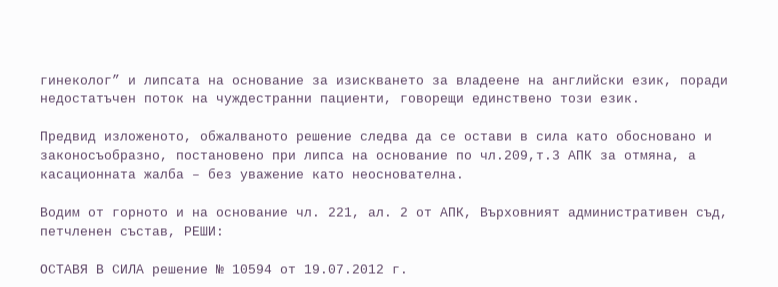гинеколог” и липсата на основание за изискването за владеене на английски език, поради недостатъчен поток на чуждестранни пациенти, говорещи единствено този език.

Предвид изложеното, обжалваното решение следва да се остави в сила като обосновано и законосъобразно, постановено при липса на основание по чл.209,т.3 АПК за отмяна, а касационната жалба – без уважение като неоснователна.

Водим от горното и на основание чл. 221, ал. 2 от АПК, Върховният административен съд, петчленен състав, РЕШИ:

ОСТАВЯ В СИЛА решение № 10594 от 19.07.2012 г.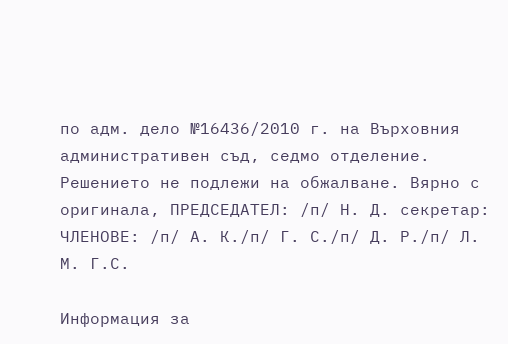по адм. дело №16436/2010 г. на Върховния административен съд, седмо отделение. Решението не подлежи на обжалване. Вярно с оригинала, ПРЕДСЕДАТЕЛ: /п/ Н. Д. секретар: ЧЛЕНОВЕ: /п/ А. К./п/ Г. С./п/ Д. Р./п/ Л. М. Г.С.

Информация за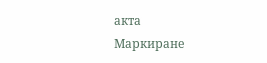акта
Маркиране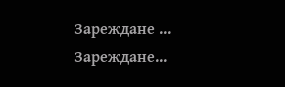Зареждане ...
Зареждане...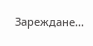Зареждане...